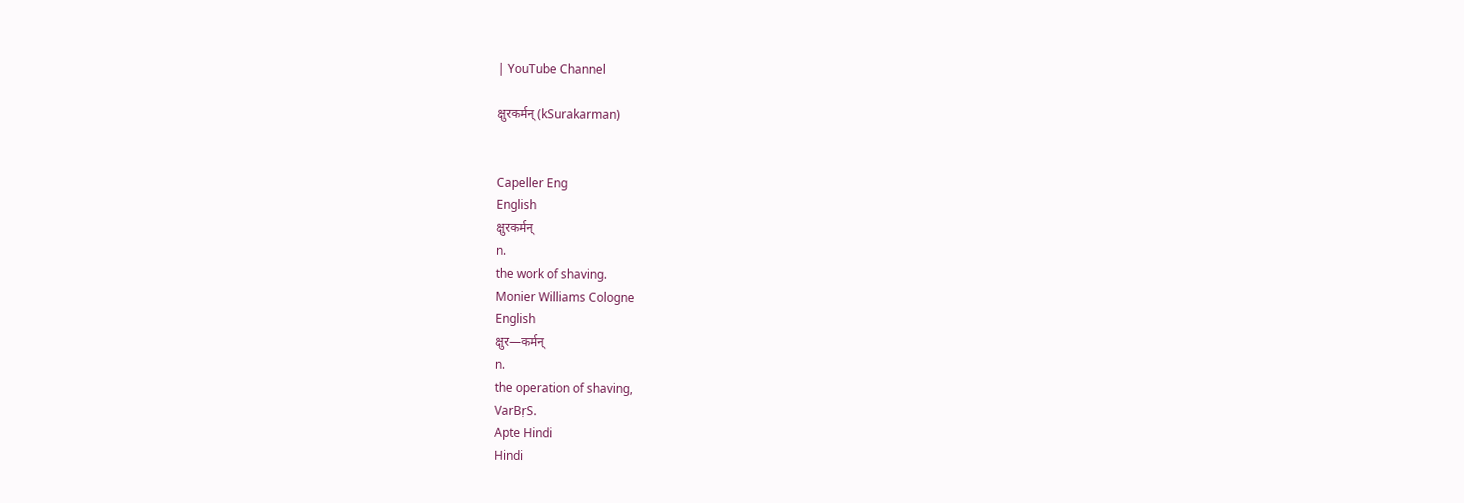| YouTube Channel

क्षुरकर्मन् (kSurakarman)


Capeller Eng
English
क्षुरकर्मन्
n.
the work of shaving.
Monier Williams Cologne
English
क्षुर—कर्मन्
n.
the operation of shaving,
VarBṛS.
Apte Hindi
Hindi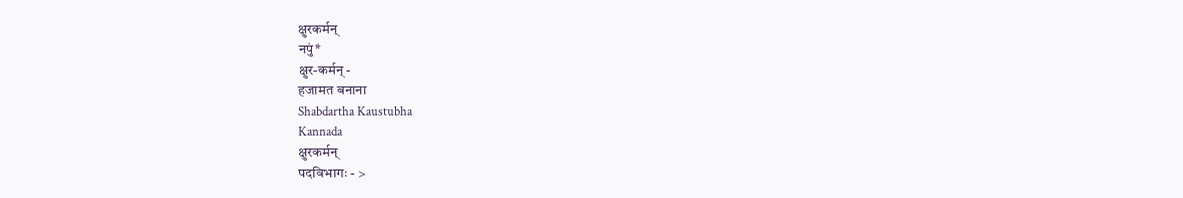क्षुरकर्मन्
नपुं*
क्षुर-कर्मन् -
हजामत बनाना
Shabdartha Kaustubha
Kannada
क्षुरकर्मन्
पदविभागः - >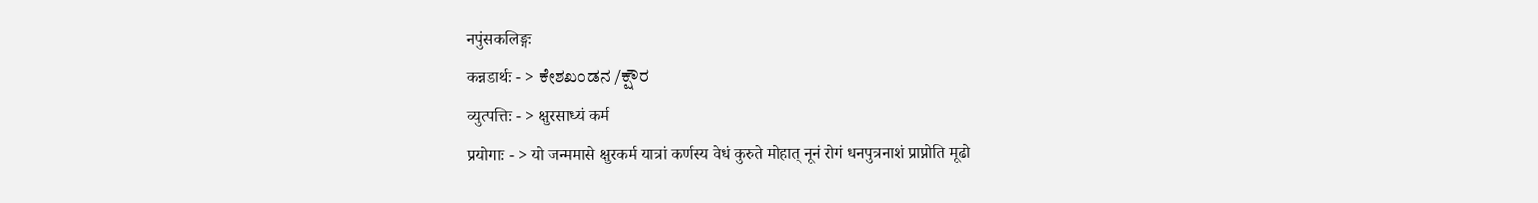नपुंसकलिङ्गः
कन्नडार्थः - > ಕೇಶಖಂಡನ /ಕ್ಷೌರ
व्युत्पत्तिः - > क्षुरसाध्यं कर्म
प्रयोगाः - > यो जन्ममासे क्षुरकर्म यात्रां कर्णस्य वेधं कुरुते मोहात् नूनं रोगं धनपुत्रनाशं प्राप्नोति मूढो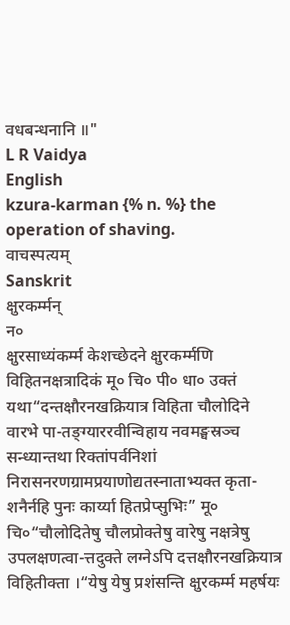वधबन्धनानि ॥"
L R Vaidya
English
kzura-karman {% n. %} the operation of shaving.
वाचस्पत्यम्
Sanskrit
क्षुरकर्म्मन्
न०
क्षुरसाध्यंकर्म्म केशच्छेदने क्षुरकर्म्मणि विहितनक्षत्रादिकं मू० चि० पी० धा० उक्तं यथा“दन्तक्षौरनखक्रियात्र विहिता चौलोदिने वारभे पा-तङ्ग्याररवीन्विहाय नवमङ्घस्रञ्च सन्ध्यान्तथा रिक्तांपर्वनिशां निरासनरणग्रामप्रयाणोद्यतस्नाताभ्यक्त कृता-शनैर्नहि पुनः कार्य्या हितप्रेप्सुभिः” मू० चि०“चौलोदितेषु चौलप्रोक्तेषु वारेषु नक्षत्रेषु उपलक्षणत्वा-त्तदुक्ते लग्नेऽपि दत्तक्षौरनखक्रियात्र विहितीक्ता ।“येषु येषु प्रशंसन्ति क्षुरकर्म्म महर्षयः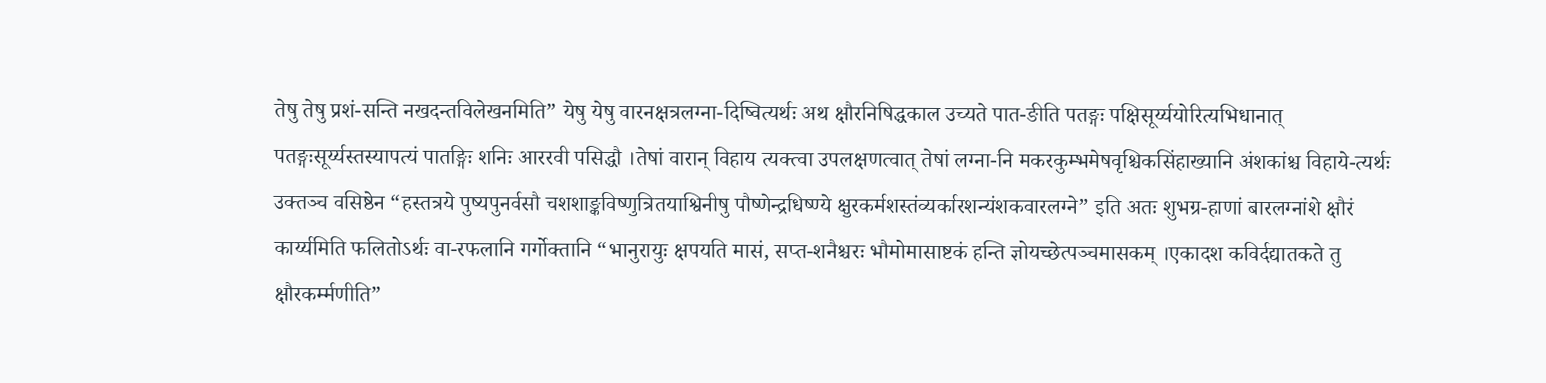तेषु तेषु प्रशं-सन्ति नखदन्तविलेखनमिति” येषु येषु वारनक्षत्रलग्ना-दिष्वित्यर्थः अथ क्षौरनिषिद्धकाल उच्यते पात-ङीति पतङ्गः पक्षिसूर्य्ययोरित्यभिधानात् पतङ्गःसूर्य्यस्तस्यापत्यं पातङ्गिः शनिः आररवी पसिद्धौ ।तेषां वारान् विहाय त्यक्त्वा उपलक्षणत्वात् तेषां लग्ना-नि मकरकुम्भमेषवृश्चिकसिंहाख्यानि अंशकांश्च विहाये-त्यर्थः उक्तञ्च वसिष्ठेन “हस्तत्रये पुष्यपुनर्वसौ चशशाङ्कविष्णुत्रितयाश्विनीषु पौष्णेन्द्रधिष्ण्ये क्षुरकर्मशस्तंव्यर्कारशन्यंशकवारलग्ने” इति अतः शुभग्र-हाणां बारलग्नांशे क्षौरं कार्य्यमिति फलितोऽर्थः वा-रफलानि गर्गोक्तानि “भानुरायुः क्षपयति मासं, सप्त-शनैश्चरः भौमोमासाष्टकं हन्ति ज्ञोयच्छेत्पञ्चमासकम् ।एकादश कविर्दद्यातकते तु क्षौरकर्म्मणीति”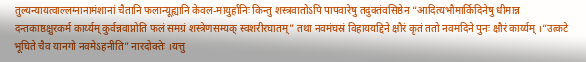तुल्यन्यायत्वाल्लग्नानामंशानां चैतानि फलान्यूह्यानि केवल-मायुर्हानिः किन्तु शस्त्रवातोऽपि पापवारेषु तदुक्तंवसिष्ठेन “आदित्यभौमार्किदिनेषु धीमान्न दन्तकाष्ठक्षुरकर्म कार्य्यम् कुर्वन्नवाप्नोति फलं समग्रं शस्त्रेणसम्यक् स्वशरीरघातम्” तथा नवमंघस्रं विहाययद्दिने क्षौरं कृतं ततो नवमदिने पुनः क्षौरं कार्य्यम् ।“उत्कटे भूघिते चैव यानगो नवमेऽहनीति” नारदोक्तेः ।यत्तु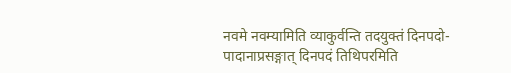नवमे नवम्यामिति व्याकुर्वन्ति तदयुक्तं दिनपदो-पादानाप्रसङ्गात् दिनपदं तिथिपरमिति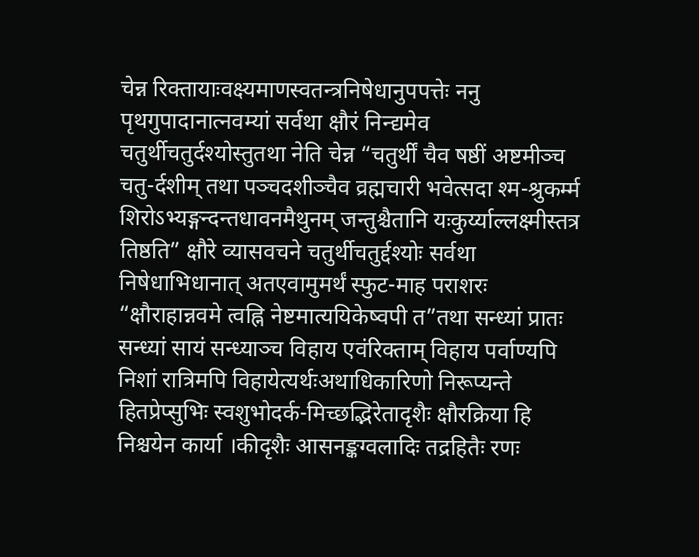चेन्न रिक्तायाःवक्ष्यमाणस्वतन्त्रनिषेधानुपपत्तेः ननु पृथगुपादानात्नवम्यां सर्वथा क्षौरं निन्द्यमेव चतुर्थीचतुर्दश्योस्तुतथा नेति चेन्न “चतुर्थीं चैव षष्ठीं अष्टमीञ्च चतु-र्दशीम् तथा पञ्चदशीञ्चैव व्रह्मचारी भवेत्सदा श्म-श्रुकर्म्म शिरोऽभ्यङ्गन्दन्तधावनमैथुनम् जन्तुश्चैतानि यःकुर्य्याल्लक्ष्मीस्तत्र तिष्ठति” क्षौरे व्यासवचने चतुर्थीचतुर्द्दश्योः सर्वथा निषेधाभिधानात् अतएवामुमर्थं स्फुट-माह पराशरः “क्षौराहान्नवमे त्वह्नि नेष्टमात्ययिकेष्वपी त”तथा सन्ध्यां प्रातः सन्ध्यां सायं सन्ध्याञ्च विहाय एवंरिक्ताम् विहाय पर्वाण्यपि निशां रात्रिमपि विहायेत्यर्थःअथाधिकारिणो निरूप्यन्ते हितप्रेप्सुभिः स्वशुभोदर्क-मिच्छद्भिरेतादृशैः क्षौरक्रिया हि निश्चयेन कार्या ।कीदृशैः आसनङ्कग्वलादिः तद्रहितैः रणः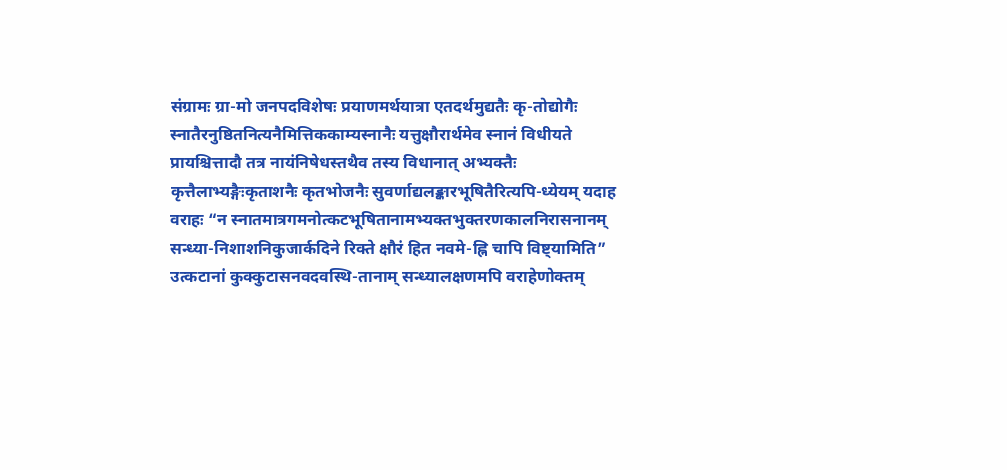संग्रामः ग्रा-मो जनपदविशेषः प्रयाणमर्थयात्रा एतदर्थमुद्यतैः कृ-तोद्योगैः स्नातैरनुष्ठितनित्यनैमित्तिककाम्यस्नानैः यत्तुक्षौरार्थमेव स्नानं विधीयते प्रायश्चित्तादौ तत्र नायंनिषेधस्तथैव तस्य विधानात् अभ्यक्तैः कृत्तैलाभ्यङ्गैःकृताशनैः कृतभोजनैः सुवर्णाद्यलङ्कारभूषितैरित्यपि-ध्येयम् यदाह वराहः “न स्नातमात्रगमनोत्कटभूषितानामभ्यक्तभुक्तरणकालनिरासनानम् सन्ध्या-निशाशनिकुजार्कदिने रिक्ते क्षौरं हित नवमे-ह्नि चापि विष्ट्यामिति” उत्कटानां कुक्कुटासनवदवस्थि-तानाम् सन्ध्यालक्षणमपि वराहेणोक्तम्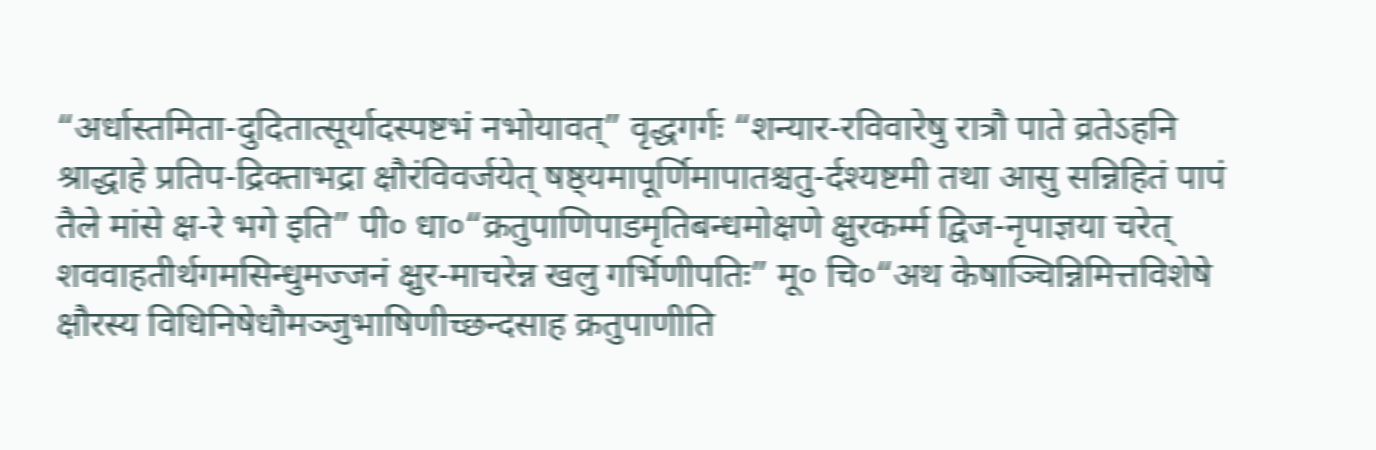“अर्धास्तमिता-दुदितात्सूर्यादस्पष्टभं नभोयावत्” वृद्धगर्गः “शन्यार-रविवारेषु रात्रौ पाते व्रतेऽहनि श्राद्धाहे प्रतिप-द्रिक्ताभद्रा क्षौरंविवर्जयेत् षष्ठ्यमापूर्णिमापातश्चतु-र्दश्यष्टमी तथा आसु सन्निहितं पापं तैले मांसे क्ष-रे भगे इति” पी० धा०“क्रतुपाणिपाडमृतिबन्धमोक्षणे क्षुरकर्म्म द्विज-नृपाज्ञया चरेत् शववाहतीर्थगमसिन्धुमज्जनं क्षुर-माचरेन्न खलु गर्भिणीपतिः” मू० चि०“अथ केषाञ्चिन्निमित्तविशेषे क्षौरस्य विधिनिषेधौमञ्जुभाषिणीच्छन्दसाह क्रतुपाणीति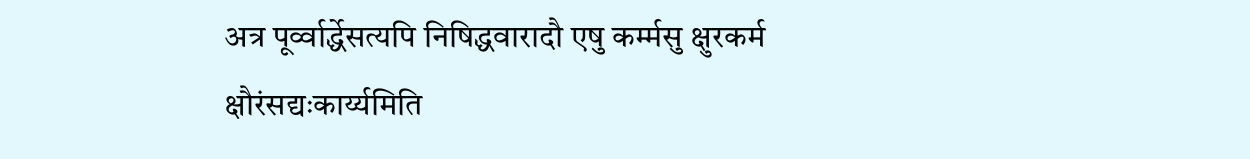अत्र पूर्व्वार्द्धेसत्यपि निषिद्धवारादौ एषु कर्म्मसु क्षुरकर्म क्षौरंसद्यःकार्य्यमिति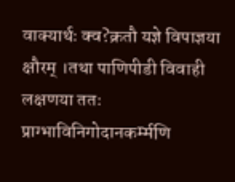वाक्यार्थः क्व?क्रतौ यज्ञे विपाज्ञया क्षौरम् ।तथा पाणिपीडी विवाही लक्षणया ततः प्राग्भाविनिगोदानकर्म्मणि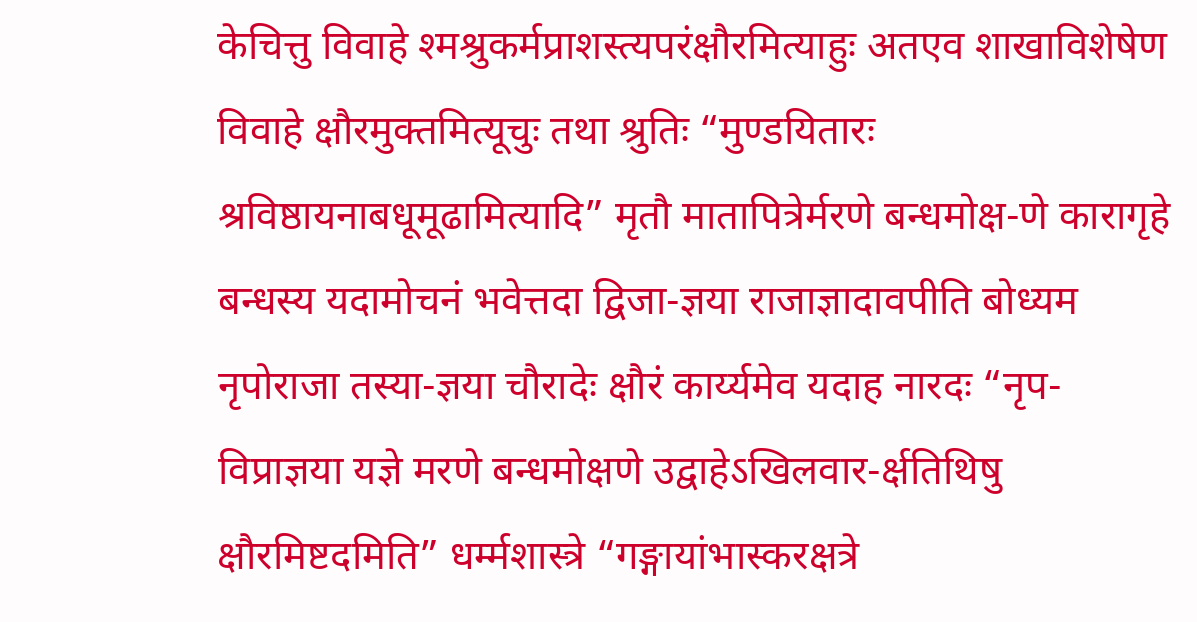केचित्तु विवाहे श्मश्रुकर्मप्राशस्त्यपरंक्षौरमित्याहुः अतएव शाखाविशेषेण विवाहे क्षौरमुक्तमित्यूचुः तथा श्रुतिः “मुण्डयितारः श्रविष्ठायनाबधूमूढामित्यादि” मृतौ मातापित्रेर्मरणे बन्धमोक्ष-णे कारागृहे बन्धस्य यदामोचनं भवेत्तदा द्विजा-ज्ञया राजाज्ञादावपीति बोध्यम नृपोराजा तस्या-ज्ञया चौरादेः क्षौरं कार्य्यमेव यदाह नारदः “नृप-विप्राज्ञया यज्ञे मरणे बन्धमोक्षणे उद्वाहेऽखिलवार-र्क्षतिथिषु क्षौरमिष्टदमिति” धर्म्मशास्त्रे “गङ्गायांभास्करक्षत्रे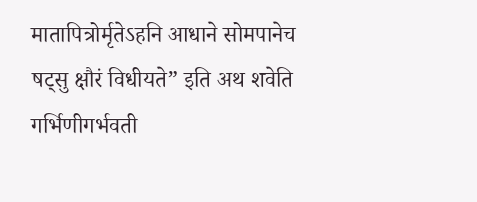मातापित्रोर्मृतेऽहनि आधाने सोमपानेच षट्सु क्षौरं विधीयते” इति अथ शवेति गर्भिणीगर्भवती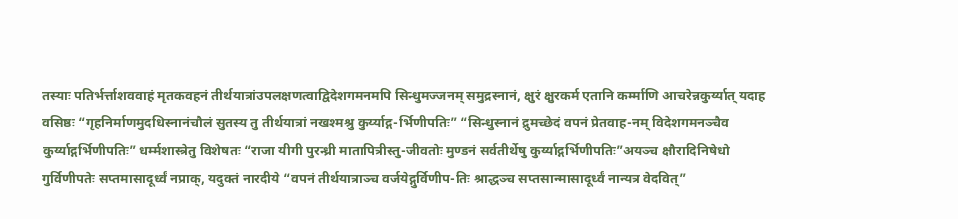तस्याः पतिर्भर्त्ताशववाहं मृतकवहनं तीर्थयात्रांउपलक्षणत्वाद्विदेशगमनमपि सिन्धुमज्जनम् समुद्रस्नानं, क्षुरं क्षुरकर्म एतानि कर्म्माणि आचरेन्नकुर्य्यात् यदाह वसिष्ठः “गृहनिर्माणमुदधिस्नानंचौलं सुतस्य तु तीर्थयात्रां नखश्मश्रु कुर्य्याद्ग-र्भिणीपतिः” “सिन्धुस्नानं द्रुमच्छेदं वपनं प्रेतवाह-नम् विदेशगमनञ्चैव कुर्य्याद्गर्भिणीपतिः” धर्म्मशास्त्रेतु विशेषतः “राजा यीगी पुरन्ध्री मातापित्रीस्तु-जीवतोः मुण्डनं सर्वतीर्थेषु कुर्य्याद्गर्भिणीपतिः”अयञ्च क्षौरादिनिषेधो गुर्विणीपतेः सप्तमासादूर्ध्वं नप्राक्, यदुक्तं नारदीये “वपनं तीर्थयात्राञ्च वर्जयेद्गुर्विणीप-तिः श्राद्धञ्च सप्तसान्मासादूर्ध्वं नान्यत्र वेदवित्”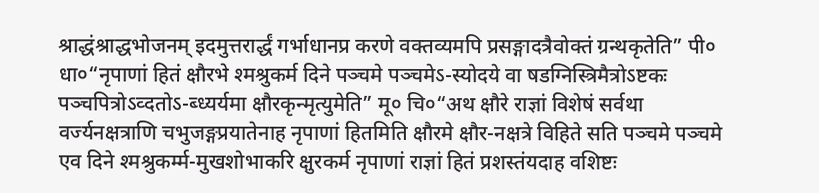श्राद्धंश्राद्धभोजनम् इदमुत्तरार्द्धं गर्भाधानप्र करणे वक्तव्यमपि प्रसङ्गादत्रैवोक्तं ग्रन्थकृतेति” पी० धा०“नृपाणां हितं क्षौरभे श्मश्रुकर्म दिने पञ्चमे पञ्चमेऽ-स्योदये वा षडग्निस्त्रिमैत्रोऽष्टकः पञ्चपित्रोऽव्दतोऽ-ब्ध्यर्यमा क्षौरकृन्मृत्युमेति” मू० चि०“अथ क्षौरे राज्ञां विशेषं सर्वथा वर्ज्यनक्षत्राणि चभुजङ्गप्रयातेनाह नृपाणां हितमिति क्षौरमे क्षौर-नक्षत्रे विहिते सति पञ्चमे पञ्चमे एव दिने श्मश्रुकर्म्म-मुखशोभाकरि क्षुरकर्म नृपाणां राज्ञां हितं प्रशस्तंयदाह वशिष्टः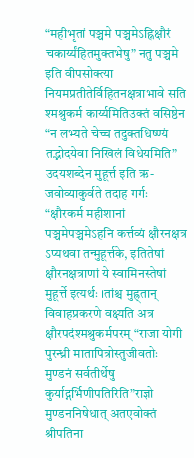“महीभृतां पञ्चमे पञ्चमेऽह्निक्षौरं चकार्य्यंहितमुक्तभेषु” नतु पञ्चमे इति वीपसोक्त्या नियमप्रतीतेर्विहितनक्षत्राभावे सति श्मश्रुकर्म कार्य्यमितिउक्तं वसिष्ठेन “न लभ्यते चेच्च तदुक्तधिष्ण्यं तद्भोदयेवा निखिलं विधेयमिति” उदयशब्देन मुहूर्त्त इति ऋ-जवोव्याकुर्वते तदाह गर्गः “क्षौरकर्म महीशानां पञ्चमेपञ्चमेऽहनि कर्त्तव्यं क्षौरनक्षत्र ऽप्यथवा तन्मुहूर्त्तके, इतितेषां क्षौरनक्षत्राणां ये स्वामिनस्तेषां मुहूर्त्ते इत्यर्थः ।तांश्च मुह्र्तान् विवाहप्रकरणे वक्ष्यति अत्र क्षौरपदंश्मश्रुकर्मपरम् “राजा योगी पुरन्ध्री मातापित्रोस्तुजीवतोः मुण्डनं सर्वतीर्थेषु कुर्याद्गर्भिणीपतिरिति”राज्ञो मुण्डननिषेधात् अतएवोक्तं श्रीपतिना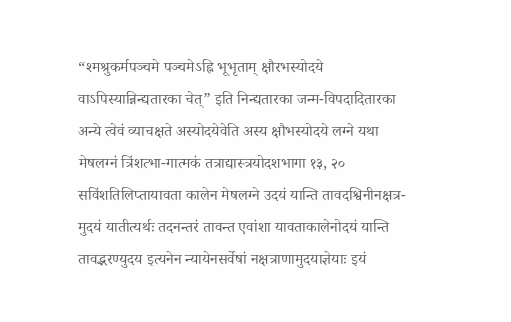“श्मश्रुकर्मपञ्चमे पञ्चमेऽह्नि भूभृताम् क्षौरभस्योदये वाऽपिस्यान्निन्द्यतारका चेत्” इति निन्द्यतारका जन्म-विपदादितारका अन्ये त्वेवं व्याचक्षते अस्योदयेवेति अस्य क्षौभस्योदये लग्ने यथा मेषलग्नं त्रिंशत्भा-गात्मकं तत्राद्यास्त्रयोदशभागा १३, २० सविंशतिलिप्तायावता कालेन मेषलग्ने उदयं यान्ति तावदश्विनीनक्षत्र-मुदयं यातीत्यर्थः तदनन्तरं तावन्त एवांशा यावताकालेनोदयं यान्ति तावद्भरण्युदय इत्यनेन न्यायेनसर्वेषां नक्षत्राणामुदयाज्ञेयाः इयं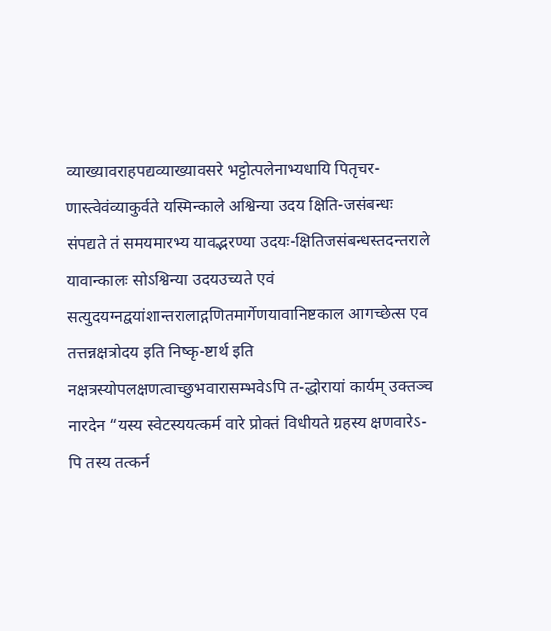व्याख्यावराहपद्यव्याख्यावसरे भट्टोत्पलेनाभ्यधायि पितृचर-णास्त्वेवंव्याकुर्वते यस्मिन्काले अश्विन्या उदय क्षिति-जसंबन्धः संपद्यते तं समयमारभ्य यावद्भरण्या उदयः-क्षितिजसंबन्धस्तदन्तराले यावान्कालः सोऽश्विन्या उदयउच्यते एवं सत्युदयग्नद्वयांशान्तरालाद्गणितमार्गेणयावानिष्टकाल आगच्छेत्स एव तत्तन्नक्षत्रोदय इति निष्कृ-ष्टार्थ इति नक्षत्रस्योपलक्षणत्वाच्छुभवारासम्भवेऽपि त-द्धोरायां कार्यम् उक्तञ्च नारदेन “यस्य स्वेटस्ययत्कर्म वारे प्रोक्तं विधीयते ग्रहस्य क्षणवारेऽ-पि तस्य तत्कर्न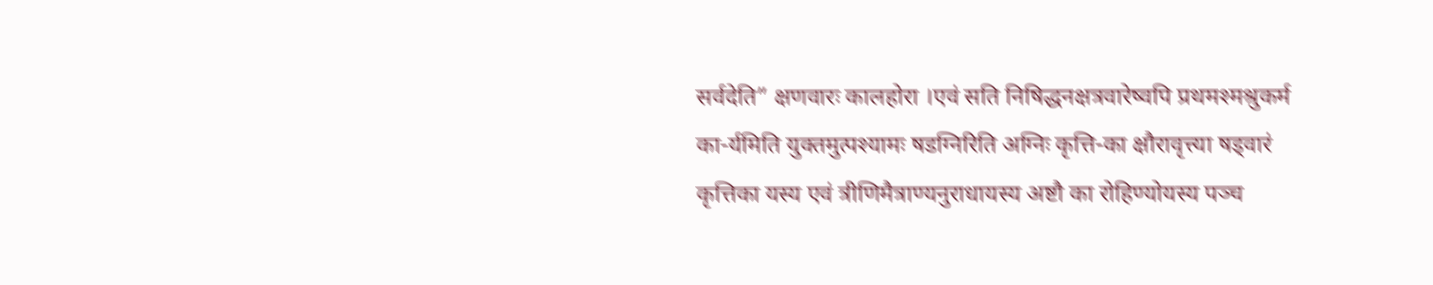सर्वदेति” क्षणवारः कालहोरा ।एवं सति निषिद्धनक्षत्रवारेष्वपि प्रथमश्मश्रुकर्म का-र्यमिति युक्तमुत्पश्यामः षडग्निरिति अग्निः कृत्ति-का क्षौरावृत्त्या षड्वारं कृत्तिका यस्य एवं त्रीणिमैत्राण्यनुराधायस्य अष्टौ का रोहिण्योयस्य पञ्च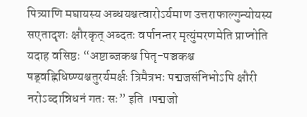पित्र्याणि मघायस्य अब्धयश्चत्वारोऽर्यमाण उत्तराफाल्गुन्योयस्य सएतादृशः क्षौरकृत् अब्दतः वर्पानन्तर मृत्युंमरणमेति प्राप्नोति यदाह वसिष्ठः “अष्टाब्जकश्च पितृ-पञ्चकश्च षड्वह्निधिष्ण्यश्चतुरर्यमर्क्षः त्रिमैत्रभः पद्मजसंनिभोऽपि क्षौरी नरोऽव्दान्निधनं गतः सः” इति ।पद्मजो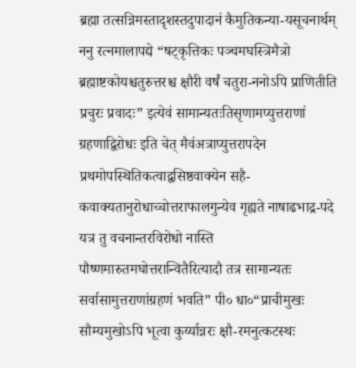ब्रह्मा तत्सन्निमस्तादृशस्तदुपादानं कैमुतिकन्या-यसूचनार्थम् ननु रत्नमालापद्ये “षट्कृत्तिकः पञ्चमघस्त्रिमैत्रो ब्रह्माष्टकोयश्चतुरुत्तरश्च क्षौरी वर्षं चतुरा-ननोऽपि प्राणितीति प्रचुरः प्रवादः” इत्येवं सामान्यतःतिसृणामप्युत्तराणां ग्रहणाद्विरोधः इति चेत् मैवंअत्राप्युत्तरापदेन प्रथमोपस्थितिकत्वाद्वसिष्ठवाक्येन सहै-कवाक्यतानुरोधाच्चोत्तराफालगुन्येव गृह्यते नाषाढभाद्र-पदे यत्र तु वचनान्तरविरोधो नास्ति पौष्णमारुतमघोत्तरान्वितैरित्यादौ तत्र सामान्यतः सर्वासामुत्तराणांग्रहणं भवति” पी० धा०“प्राचीमुखः सौम्यमुखोऽपि भूत्वा कुर्य्यान्नरः क्षौ-रमनुत्कटस्थः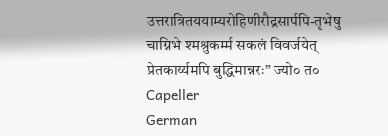उत्तरात्रितययाम्यरोहिणीरौद्रसार्पपि-तृभेषु चाग्निभे श्मश्रुकर्म्म सकलं विवर्जयेत् प्रेतकार्य्यमपि बुद्धिमान्नरः” ज्यो० त०
Capeller
German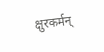क्षुरकर्मन्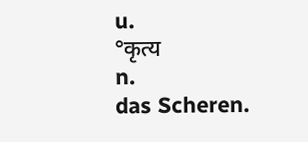u.
°कृत्य
n.
das Scheren.